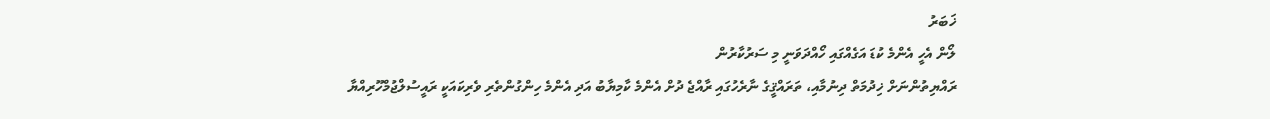ޚަބަރު
ލޯން އެހީ އެންމެ ކުޑަ އަގެއްގައި ހޯއްދަވަނީ މި ސަރުކާރުން
ރައްޔިތުންނަށް ޚިދުމަތް ދިނުމާއި، ތަރައްޤީގެ ނާރެހުގައި ރާއްޖެ ދުށް އެންމެ ކާމިޔާބު އަދި އެންމެ ހިންގުންތެރި ވެރިކައަކީ ރައީސުލްޖުމްހޫރިއްޔާ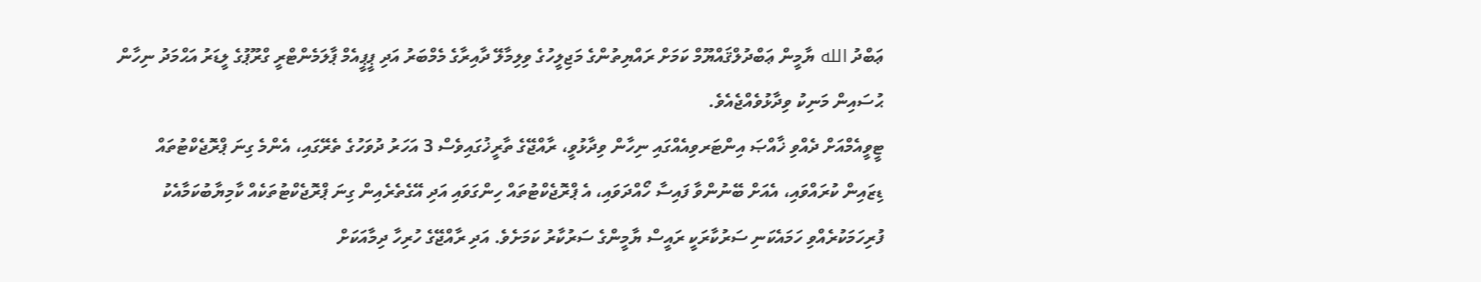ޢަބްދު الله ޔާމީން ޢަބްދުލްޤައްޔޫމް ކަމަށް ރައްޔިތުންގެ މަޖިލީހުގެ ވިލިމާލޭ ދާއިރާގެ މެމްބަރު އަދި ޕީޕީއެމް ޕާލަމެންޓްރީ ގްރޫޕުގެ ލީޑަރު އަޙްމަދު ނިހާން ޙުސައިން މަނިކު ވިދާޅުވެއްޖެއެވެ.
ޓީވީއެމްއަށް ދެއްވި ޚާއްޞަ އިންޓަރވިއެއްގައި ނިހާން ވިދާޅުވީ، ރާއްޖޭގެ ތާރީޚުގައިވެސް 3 އަހަރު ދުވަހުގެ ތެރޭގައި، އެންމެ ގިނަ ޕްރޮޖެކްޓުތައް ޑިޒައިން ކުރައްވައި، އެއަށް ބޭނުންވާ ފައިސާ ހޯއްދަވައި، އެ ޕްރޮޖެކްޓުތައް ހިންގަވައި އަދި އޭގެތެރެއިން ގިނަ ޕްރޮޖެކްޓުތަކެއް ކާމިޔާބުކަމާއެކު ފުރިހަމަކުރެއްވި ހަމައެކަނި ސަރުކާރަކީ ރައީސް ޔާމީންގެ ސަރުކާރު ކަމަށެވެ. އަދި ރާއްޖޭގެ ހުރިހާ ދިމާއަކަށް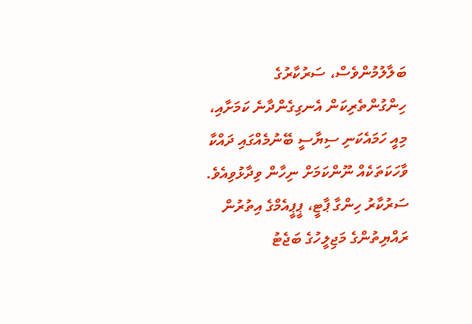ބަލާލުމުންވެސް، ސަރުކާރުގެ ހިންގުންތެރިކަން އެނގިގެންދާނެ ކަމަށާއި، މިއީ ހަމައެކަނި ސިޔާސީ ބޭނުމެއްގައި ދައްކާ ވާހަކަތަކެއް ނޫންކަމަށް ނިހާން ވިދާޅުވިއެވެ. ސަރުކާރު ހިންގާ ޕާޓީ، ޕީޕީއެމްގެ އިތުރުން ރައްޔިތުންގެ މަޖިލީހުގެ ބަޖެޓު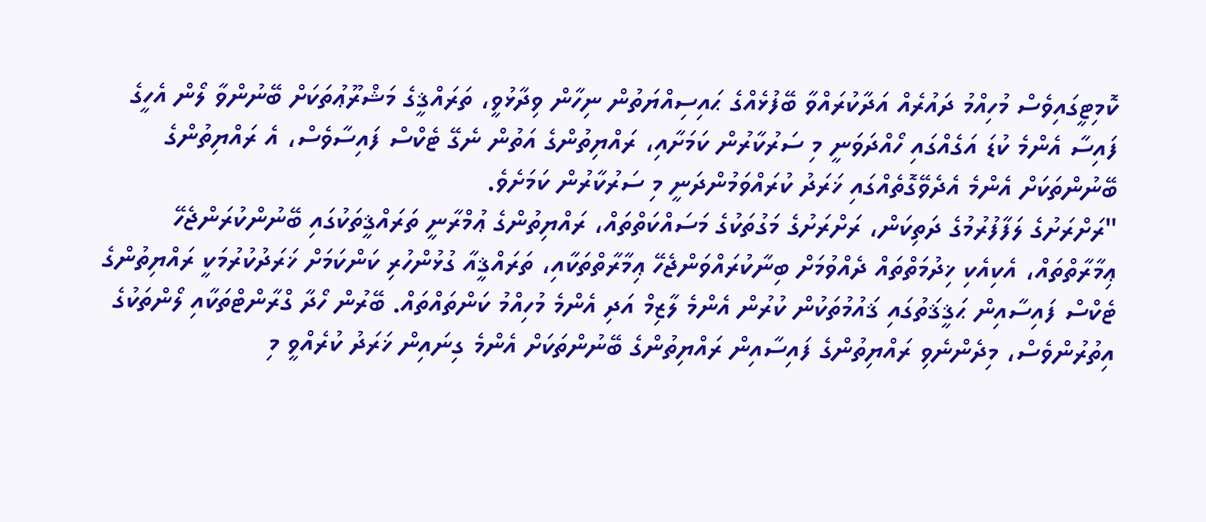ކޮމިޓީގައިވެސް މުހިއްމު ދައުރެއް އަދާކުރައްވާ ބޭފުޅެއްގެ ޙައިސިއްޔަތުން ނިހާން ވިދާޅުވީ، ތަރައްޤީގެ މަޝްރޫޢުތަކަށް ބޭނުންވާ ލޯން އެހީގެ ފައިސާ އެންމެ ކުޑަ އަގެއްގައި ހޯއްދަވަނީ މި ސަރުކާރުން ކަމަށާއި، ރައްޔިތުންގެ އަތުން ނެގޭ ޓެކްސް ފައިސާވެސް، އެ ރައްޔިތުންގެ ބޭނުންތަކަށް އެންމެ އެދެވޭގޮތެއްގައި ޚަރަދު ކުރައްވަމުންދަނީ މި ސަރުކާރުން ކަމަށެވެ.
"ރަށްރަށުގެ ލަފާފުރުމުގެ ދަތިކަން، ރަށްރަށުގެ މަގުތަކުގެ މަސައްކަތްތައް، ރައްޔިތުންގެ ޢުމްރާނީ ތަރައްޤީތަކުގައި ބޭނުންކުރަންޖެހޭ ޢިމާރާތްތައް، އެކިއެކި ޚިދުމަތްތައް ދެއްވުމަށް ބިނާކުރައްވަންޖެހޭ ޢިމާރާތްތަކާއި، ތަރައްޤީއާ ގުޅުންހުރި ކަންކަމަށް ޚަރަދުކުރުމަކީ ރައްޔިތުންގެ ޓެކްސް ފައިސާއިން ޙަޤީޤަތުގައި ޤައުމުތަކުން ކުރުން އެންމެ ލާޒިމް އަދި އެންމެ މުހިއްމު ކަންތައްތައް. ބޭރުން ހޯދާ ގްރާންޓްތަކާއި ލޯންތަކުގެ އިތުރުންވެސް، މިދެންނެވި ރައްޔިތުންގެ ފައިސާއިން ރައްޔިތުންގެ ބޭނުންތަކަށް އެންމެ ގިނައިން ޚަރަދު ކުރެއްވީ މި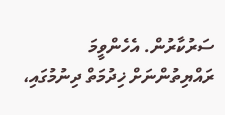ސަރުކާރުން. އެހެންވީމަ ރައްޔިތުންނަށް ޚިދުމަތް ދިނުމުގައި،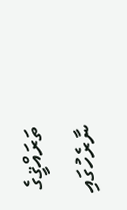ތަރައްޤީގެ ނާރެހުގައި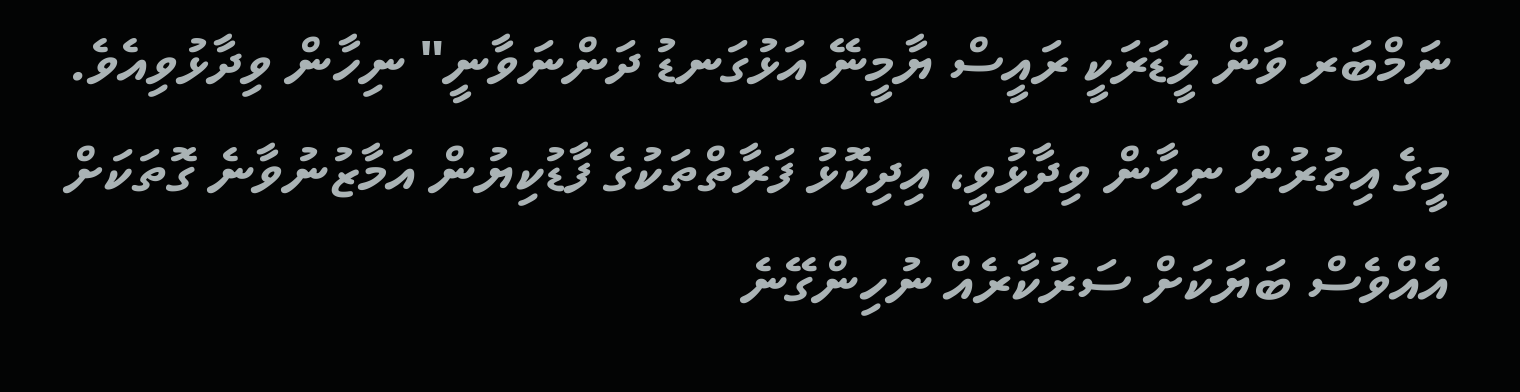ނަމްބަރ ވަން ލީޑަރަކީ ރައީސް ޔާމީނޭ އަޅުގަނޑު ދަންނަވާނީ" ނިހާން ވިދާޅުވިއެވެ.
މީގެ އިތުރުން ނިހާން ވިދާޅުވީ، އިދިކޮޅު ފަރާތްތަކުގެ ފާޑުކިޔުން އަމާޒުނުވާނެ ގޮތަކަށް އެއްވެސް ބަޔަކަށް ސަރުކާރެއް ނުހިންގޭނެ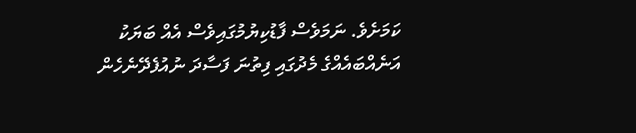ކަމަށެވެ. ނަމަވެސް ފާޑުކިޔުމުގައިވެސް އެއް ބަޔަކު އަނެއްބައެއްގެ މެދުގައި ފިތުނަ ފަސާދަ ނުއުފެދޭނެހެން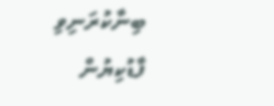ބިނާކުރަނިވި ފާޑުކިޔުން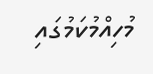މުހިއްމުކަމުގައި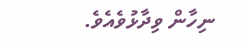ނިހާން ވިދާޅުވެއެވެ.